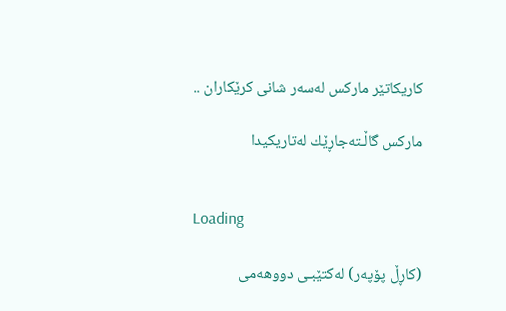كاریكاتێر ماركس له‌سه‌ر شانی كرێكاران ..

ماركس گاڵـته‌جاڕێك له‌تاریكیدا ‌


Loading

(كاڕڵ پۆپه‌ر) له‌كتێبـی دووهه‌می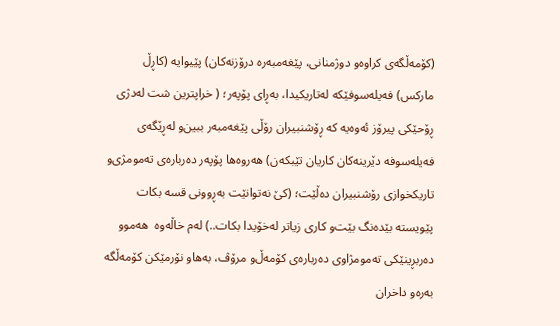(كۆمه‌ڵگه‌ی كراوه‌و دوژمنانی، پێغه‌مبه‌ره‌ درۆزنه‌كان) پێیوایه‌ (كاڕڵ ماركس) فه‌یله‌سوفێكه‌ له‌تاریكیدا، به‌ڕای پۆپه‌ر؛ ( خراپترین شت له‌دژی ڕۆحێكی پیرۆز ئه‌وه‌یه‌ كه‌ ڕۆشنبیران رۆڵی پێغه‌مبه‌ر ببین‌و له‌ڕێگه‌ی فه‌یله‌سوفه‌ دێرینه‌كان كاریان تێبكه‌ن) هه‌روه‌ها پۆپه‌ر ده‌رباره‌ی ته‌مومژی‌و تاریكخوازی رۆشنبیران ده‌ڵێت؛ (كێ نه‌توانێت به‌ڕوونی قسه‌ بكات پێویسته‌ بێده‌نگ بێت‌و كاری زیاتر له‌خۆیدا بكات..) له‌م خاڵه‌وه‌  هه‌موو ده‌ربڕینێكی ته‌مومژاوی ده‌رباره‌ی كۆمه‌ڵ‌و مرۆڤ، به‌هاو نۆرمێكن كۆمه‌ڵگه‌ به‌ره‌و داخران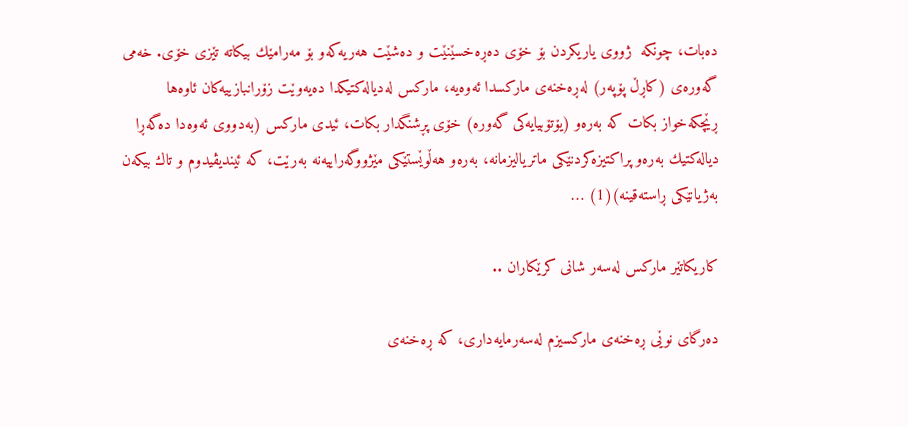ده‌بات، چونكه‌  ژووی یاریكردن بۆ خۆی ده‌ڕه‌خسێنێت‌ و ده‌شێت هه‌ریه‌كه‌و بۆ مه‌رامێك بیكاته‌ تێزی خۆی. خه‌می گه‌وره‌ی (كاڕڵ پۆپه‌ر) له‌ڕه‌خنه‌ی ماركسدا ئه‌وه‌یه‌، ماركس له‌دیاله‌كتیكدا ده‌یه‌وێت زۆرانبازییه‌كان ئاوه‌ها ڕێچكه‌خواز بكات كه‌ به‌ره‌و (یۆتۆبیایه‌كی گه‌وره‌) خۆی پڕشنگدار بكات، ئیدی ماركس (به‌دووی ئه‌وه‌دا ده‌گه‌ڕا دیاله‌كتیك به‌ره‌و پراكتیزه‌كردنێكی ماتریالیزمانه‌، به‌ره‌و هه‌ڵوێستێكی مێژووگه‌راییه‌نه‌ به‌رێت، كه‌ ئیندیڤیدوم‌ و تاك بیكه‌ن به‌ژیانێكی ڕاسته‌قینه‌)(1) …

كاریكاتێر ماركس له‌سه‌ر شانی كرێكاران ..

ده‌رگای نوێی ڕه‌خنه‌ی ماركسیزم له‌سه‌رمایه‌داری، كه‌ ڕه‌خنه‌ی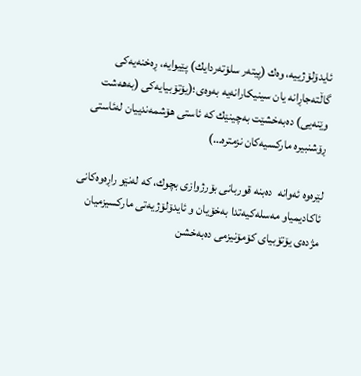ئایدۆلۆژییه‌، وه‌ك (پیته‌ر سلۆته‌ردایك) پێیوایه‌، ڕه‌خنه‌یه‌كی گاڵته‌جاڕانه‌ یان سینیكارانه‌یه‌ به‌وه‌ی؛(یۆتۆبیایه‌كی (به‌هه‌شت وێنه‌یی) ده‌به‌خشێت به‌چینێك كه‌ ئاستی هۆشمه‌ندییان له‌ئاستی ڕۆشنبیره‌ ماركسیه‌كان نزمتره‌…)

لێره‌وه‌ ئه‌وانه‌  ده‌بنه‌ قوربانی بۆرژوازی بچوك، كه‌ له‌نێو راڕه‌وه‌كانی ئاكادیمیاو مه‌سله‌كیه‌تدا به‌خۆیان‌ و ئایدۆلۆژیه‌تی ماركسیزمیان مژده‌ی یۆتۆبیای كۆمۆنیزمی ده‌به‌خشن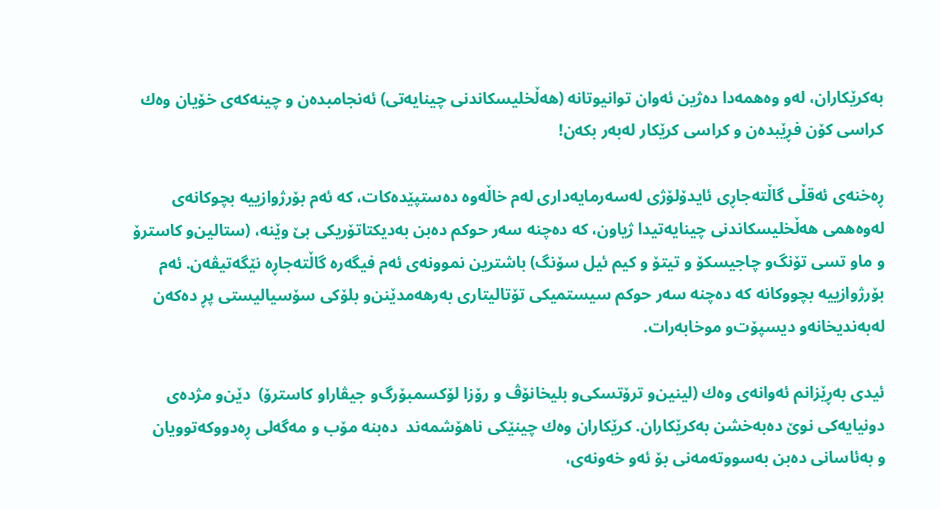به‌كرێكاران، له‌و وه‌همه‌دا ده‌ژین ئه‌وان توانیوتانه‌ (هه‌ڵخلیسكاندنی چینایه‌تی) ئه‌نجامبده‌ن‌ و چینه‌كه‌ی خۆیان وه‌ك كراسی كۆن فڕێبده‌ن و كراسی كرێكار له‌به‌ر بكه‌ن!

ڕه‌خنه‌ی ئه‌قڵی گاڵته‌جاڕی ئایدۆلۆژی له‌سه‌رمایه‌داری له‌م خاڵه‌وه‌ ده‌ستپێده‌كات، كه‌ ئه‌م بۆرژوازییه‌ بچوكانه‌ی له‌وه‌همی هه‌ڵخلیسكاندنی چینایه‌تیدا ژیاون، كه‌ ده‌چنه‌ سه‌ر حوكم ده‌بن به‌دیكتاتۆریكی بێ وێنه‌، (ستالین‌و كاسترۆ و ماو تسی تۆنگ‌و چاجیسكۆ و تیتۆ و كیم ئیل سۆنگ) باشترین نموونه‌ی ئه‌م فیگه‌ره‌ گاڵته‌جاڕه‌ نێگه‌تیڤه‌ن. ئه‌م بۆرژوازییه‌ بچووكانه‌ كه‌ ده‌چنه‌ سه‌ر حوكم سیستمیكی تۆتالیتاری به‌رهه‌مدێنن‌و بلۆكی سۆسیالیستی پڕ ده‌كه‌ن له‌به‌ندیخانه‌و دیسپۆت‌و موخابه‌رات.

ئیدی به‌ڕێزانم ئه‌وانه‌ی وه‌ك (لینین‌و ترۆتسكی‌و بلیخانۆڤ و رۆزا لۆكسمبۆرگ‌و جیڤاراو كاسترۆ)  دێن‌و مژده‌ی دونیایه‌كی نوێ ده‌به‌خشن به‌كرێكاران. كرێكاران وه‌ك چینێكی ناهۆشمه‌ند  ده‌بنه‌ مۆب و مه‌گه‌لی ڕه‌دووكه‌توویان    و به‌ئاسانی ده‌بن به‌سووته‌مه‌نی بۆ ئه‌و خه‌ونه‌ی،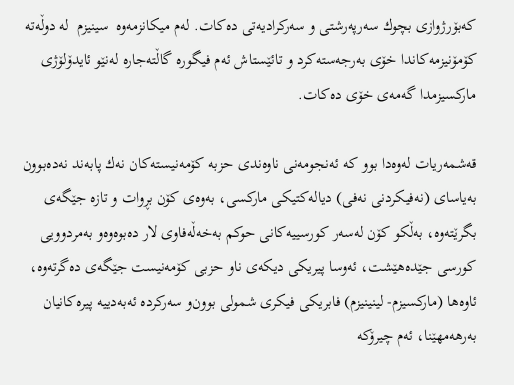كه‌بۆرژوازی بچوك سه‌رپه‌رشتی و سه‌ركرادیه‌تی ده‌كات. له‌م میكانزمه‌وه‌  سینیزم  له‌ دوڵه‌ته‌ كۆمۆنیزمه‌كاندا خۆی به‌رجه‌سته‌كرد و تائێستاش ئه‌م فیگوره‌ گاڵته‌جاره‌ له‌نێو ئایدۆلۆژی ماركسیزمدا گه‌مه‌ی خۆی ده‌كات.

قه‌شمه‌ریات له‌وه‌دا بوو كه‌ ئه‌نجومه‌نی ناوه‌ندی حزبه‌ كۆمه‌نیسته‌كان نه‌ك پابه‌ند نه‌ده‌بوون به‌یاسای (نه‌فیكردنی نه‌فی) دیاله‌كتیكی ماركسی، به‌وه‌ی كۆن بڕوات‌ و تازه‌ جێگه‌ی بگرێته‌وه‌، به‌ڵكو كۆن له‌سه‌ر كورسییه‌كانی حوكم به‌خه‌ڵه‌فاوی لار ده‌بوه‌وه‌و به‌مردوویی كورسی جێده‌هێشت، ئه‌وسا پیریكی دیكه‌ی ناو حزبی كۆمه‌نیست جێگه‌ی ده‌گرته‌وه‌، ئاوه‌ها (ماركسیزم- لینینیزم) فابریكی فیكری شمولی بوون‌و سه‌ركرده‌ ئه‌به‌دییه‌ پیره‌كانیان به‌رهه‌مهێنا، ئه‌م چیرۆكه‌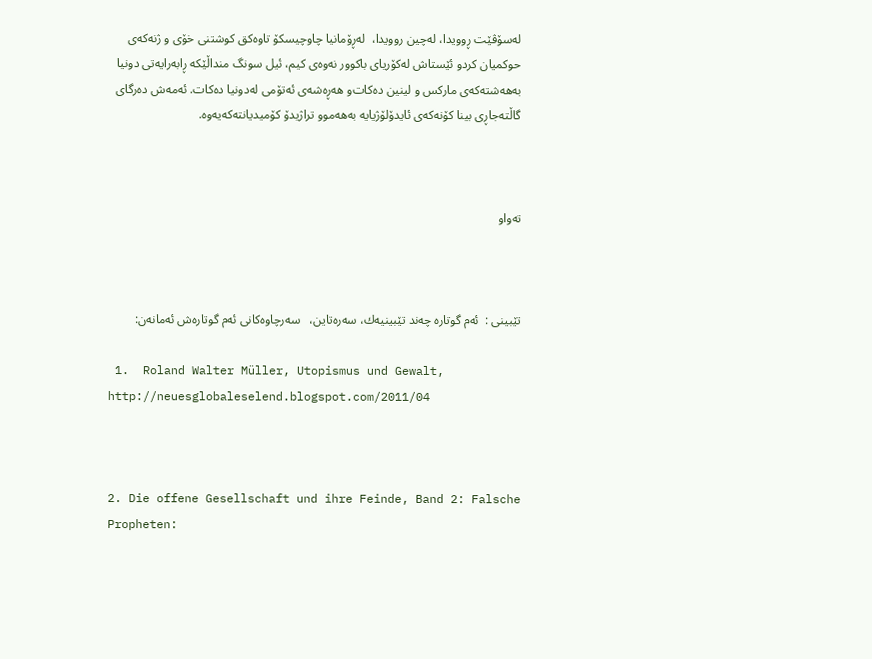له‌سۆڤێت ڕوویدا، له‌چین روویدا،  له‌ڕۆمانیا چاوچیسكۆ تاوه‌كق كوشتنی خۆی‌ و ژنه‌كه‌ی حوكمیان كردو ئێستاش له‌كۆریای باكوور نه‌وه‌ی كیم، ئیل سونگ منداڵێكه‌ ڕابه‌رایه‌تی دونیا به‌هه‌شته‌كه‌ی ماركس‌ و لینین ده‌كات‌و هه‌ڕه‌شه‌ی ئه‌تۆمی له‌دونیا ده‌كات. ئه‌مه‌ش ده‌رگای گاڵته‌جاڕی بینا كۆنه‌كه‌ی ئایدۆلۆژیایه‌ به‌هه‌موو تراژیدۆ كۆمیدیانته‌كه‌یه‌وه‌.



ته‌واو



تێبینی :  ئه‌م گوتاره‌ چه‌ند تێبینیه‌ك، سه‌ره‌تاین،   سه‌رچاوه‌كانی ئه‌م گوتاره‌ش ئه‌مانه‌ن:

 1.  Roland Walter Müller, Utopismus und Gewalt,  http://neuesglobaleselend.blogspot.com/2011/04



2. Die offene Gesellschaft und ihre Feinde, Band 2: Falsche Propheten: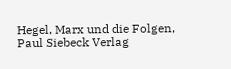Hegel, Marx und die Folgen, Paul Siebeck Verlag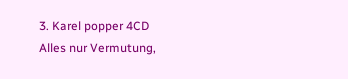3. Karel popper 4CD Alles nur Vermutung,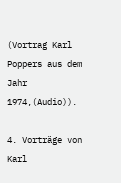(Vortrag Karl Poppers aus dem Jahr 1974,(Audio)).

4. Vorträge von Karl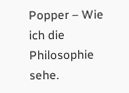Popper – Wie ich die Philosophie sehe.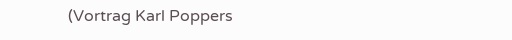(Vortrag Karl Poppers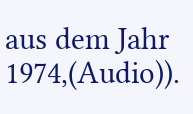aus dem Jahr 1974,(Audio)).